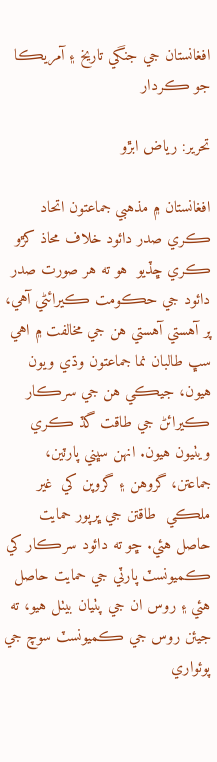افغانستان جي جنگي تاريخ ۽ آمريڪا جو ڪردار

تحرير: رياض ابڙو

افغانستان ۾ مذهبي جماعتون اتحاد ڪري صدر دائود خلاف محاذ کڙو ڪري ڇڏيو  هو ته هر صورت صدر دائود جي حڪومت ڪيرائڻي آهي، پر آهستي آهستي هن جي مخالفت ۾ اهي سڀ طالبان نما جماعتون وڌي ويون هيون، جيڪي هن جي سرڪار ڪيرائڻ جي طاقت گڏ ڪري ويٺيون هيون. انهن سڀني پارٽين، جماعتن، گروهن ۽ گروپن کي  غير ملڪي  طاقتن جي ڀرپور حمايت حاصل هئي. ڇو ته دائود سرڪار کي ڪميونسٽ پارٽي جي حمايت حاصل هئي ۽ روس ان جي پٺيان بيٺل هيو، ته جيئن روس جي ڪميونسٽ سوچ جي پوئواري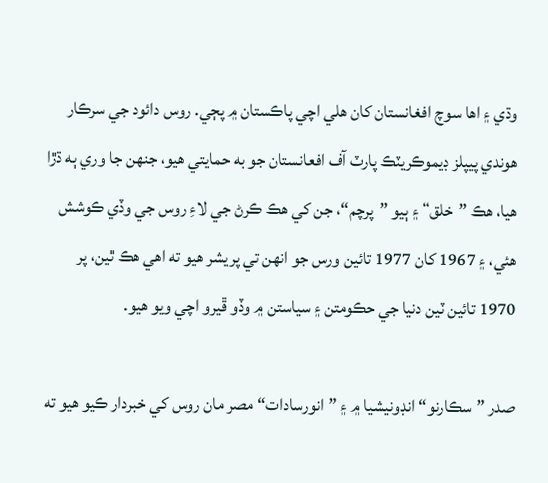وڌي ۽ اها سوچ افغانستان کان هلي اچي پاڪستان ۾ پڄي. روس دائود جي سرڪار هوندي پيپلز ڊيموڪريٽڪ پارٽ آف افعانستان جو به حمايتي هيو، جنهن جا وري ٻه ڌڙا هيا، هڪ ”خلق“ ۽ ٻيو ”پرچم“، جن کي هڪ ڪرڻ جي لاءِ روس جي وڏي ڪوشش هئي، ۽ 1967 کان 1977 تائين ورس جو انهن تي پريشر هيو ته اهي هڪ ٿين، پر 1970 تائين ٽين دنيا جي حڪومتن ۽ سياستن ۾ وڏو ڦيرو اچي ويو هيو.

صدر ”سڪارنو“ انڊونيشيا ۾ ۽ ”انورسادات“ مصر مان روس کي خبردار ڪيو هيو ته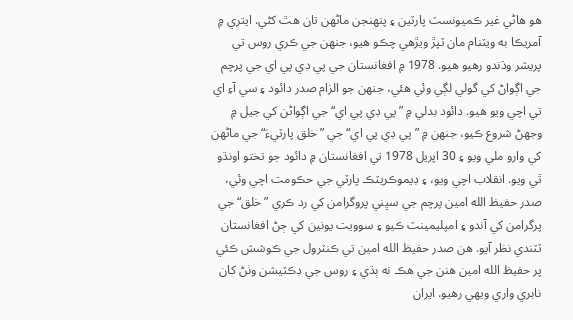هو هاڻي غير ڪميونسٽ پارٽين ۽ پنهنجن ماڻهن تان هٿ کڻي. ايتري ۾ آمريڪا به ويٽنام مان ٽپڙ ويڙهي چڪو هيو، جنهن جي ڪري روس تي پريشر وڌندو رهيو هيو. 1978 ۾ افغانستان جي پي ڊي پي اي جي پرچم جي اڳواڻ کي گولي لڳي وئي هئي، جنهن جو الزام صدر دائود ۽ سي آءِ اي تي اچي ويو هيو. دائود بدلي ۾ ”پي ڊي پي اي“ جي اڳواڻن کي جيل ۾ وجھڻ شروع ڪيو، جنهن ۾ ”پي ڊي پي اي“ جي ”خلق پارٽيءَ“ جي ماڻهن کي وارو ملي ويو ۽ 30 اپريل 1978 تي افغانستان ۾ دائود جو تختو اونڌو ٿي ويو. انقلاب اچي ويو، ۽ ڊيموڪريٽڪ پارٽي جي حڪومت اچي وئي، صدر حفيظ الله امين پرچم جي سڀني پروگرامن کي رد ڪري ”خلق“ جي پرگرامن کي آندو ۽ امپليمينٽ ڪيو ۽ سوويت يونين کي ڄڻ افغانستان ٽٽندي نظر آيو. هن صدر حفيظ الله امين تي ڪنٽرول جي ڪوشش ڪئي پر حفيظ الله امين هنن جي هڪ نه ٻڌي ۽ روس جي ڊڪٽيشن وٺڻ کان نابري واري ويهي رهيو. ايران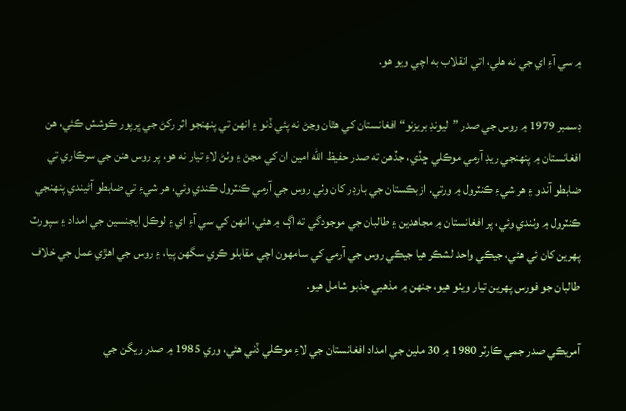۾ سي آءِ اي جي نه هلي، اتي انقلاب به اچي ويو هو.

ڊسمبر 1979 ۾ روس جي صدر ”ليونڊ بريزنو“ افغانستان کي هٿان وڃڻ نه پئي ڏنو ۽ انهن تي پنهنجو اثر رکڻ جي ڀرپور ڪوشش ڪئي، هن افغانستان ۾ پنهنجي ريڊ آرمي موڪلي ڇڏي، جڏهن ته صدر حفيظ الله امين ان کي مڃڻ ۽ وٺڻ لاءِ تيار نه هو، پر روس هنن جي سرڪاري تي ضابطو آندو ۽ هر شيءِ ڪنٽرول ۾ ورتي. ازبڪستان جي بارڊر کان وٺي روس جي آرمي ڪنٽرول ڪندي وئي، هر شيءِ تي ضابطو آڻيندي پنهنجي ڪنٽرول ۾ وٺندي وئي، پر افغانستان ۾ مجاهدين ۽ طالبان جي موجودگي ته اڳ ۾ هئي، انهن کي سي آءِ اي ۽ لوڪل ايجنسين جي امداد ۽ سپورٽ پهرين کان ئي هئي، جيڪي واحد لشڪر هيا جيڪي روس جي آرمي کي سامهون اچي مقابلو ڪري سگهن پيا، ۽ روس جي اهڙي عمل جي خلاف طالبان جو فورس پهرين تيار ويٺو هيو، جنهن ۾ مذهبي جذبو شامل هيو.

آمريڪي صدر جمي ڪارٽر 1980 ۾ 30 ملين جي امداد افغانستان جي لاءِ موڪلي ڏني هئي، وري 1985 ۾ صدر ريگن جي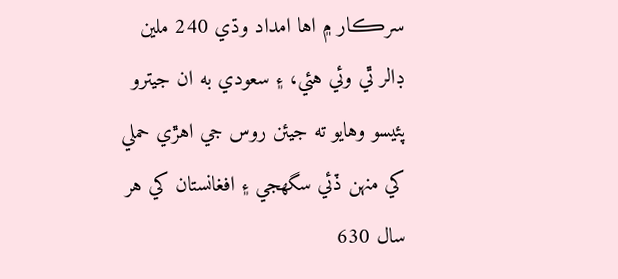سرڪار ۾ اها امداد وڌي 240 ملين ڊالر ٿي وئي هئي، ۽ سعودي به ان جيترو پئيسو وهايو ته جيئن روس جي اهڙي حملي کي منهن ڏئي سگهجي ۽ افغانستان کي هر سال 630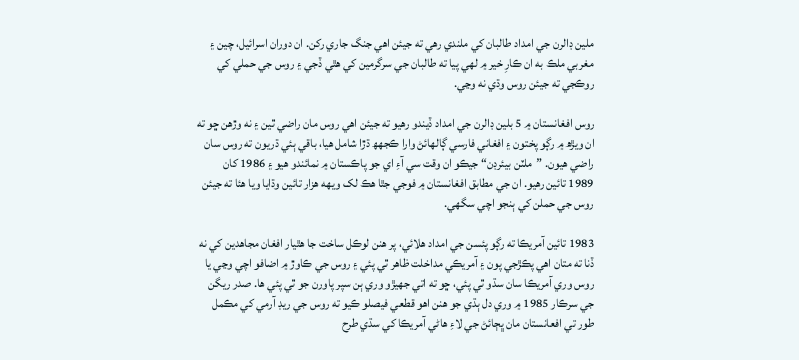ملين ڊالرن جي امداد طالبان کي ملندي رهي ته جيئن اهي جنگ جاري رکن. ان دوران اسرائيل، چين ۽ مغربي ملڪ به ان ڪارِ خير ۾ لهي پيا ته طالبان جي سرگرمين کي هٿي ڏجي ۽ روس جي حملي کي روڪجي ته جيئن روس وڌي نه وڃي.

روس افغانستان ۾ 5 بلين ڊالرن جي امداد ڏيندو رهيو ته جيئن اهي روس مان راضي ٿين ۽ نه وڙهن ڇو ته ان ويڙھ ۾ رڳو پختون ۽ افغاني فارسي ڳالهائڻ وارا ڪجهھ ڌڙا شامل هيا، باقي ٻئي ڌريون ته روس سان راضي هيون. ”ملٽن بيئرڊن“ جيڪو ان وقت سي آءِ اي جو پاڪستان ۾ نمائندو هيو ۽ 1986 کان 1989 تائين رهيو. ان جي مطابق افغانستان ۾ فوجي جٿا هڪ لک ويھه هزار تائين وڌايا ويا هئا ته جيئن روس جي حملن کي ٻنجو اچي سگهي.

1983 تائين آمريڪا ته رڳو پئسن جي امداد هلائي، پر هنن لوڪل ساخت جا هٿيار افغان مجاهدين کي نه ڏنا ته متان اهي پڪڙجي پون ۽ آمريڪي مداخلت ظاهر ٿي پئي ۽ روس جي ڪاوڙ ۾ اضافو اچي وڃي يا روس وري آمريڪا سان سڌو ٿي پئي، ڇو ته اتي جهيڙو وري ٻن سپر پاورن جو ٿي پئي ها. صدر ريگن جي سرڪار 1985 ۾ وري دل ٻڌي جو هنن اهو قطعي فيصلو ڪيو ته روس جي ريڊ آرمي کي مڪمل طور تي افعانستان مان ڀڄائڻ جي لاءِ هاڻي آمريڪا کي سڌي طرح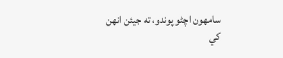سامهون اچڻو پوندو، ته جيئن انهن کي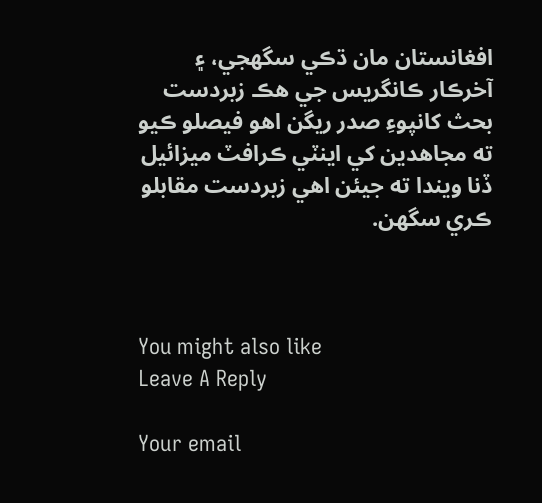افغانستان مان ڌڪي سگهجي، ۽ آخرڪار ڪانگريس جي هڪ زبردست بحث کانپوءِ صدر ريگن اهو فيصلو ڪيو ته مجاهدين کي اينٽي ڪرافٽ ميزائيل ڏنا ويندا ته جيئن اهي زبردست مقابلو ڪري سگهن.



You might also like
Leave A Reply

Your email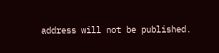address will not be published.